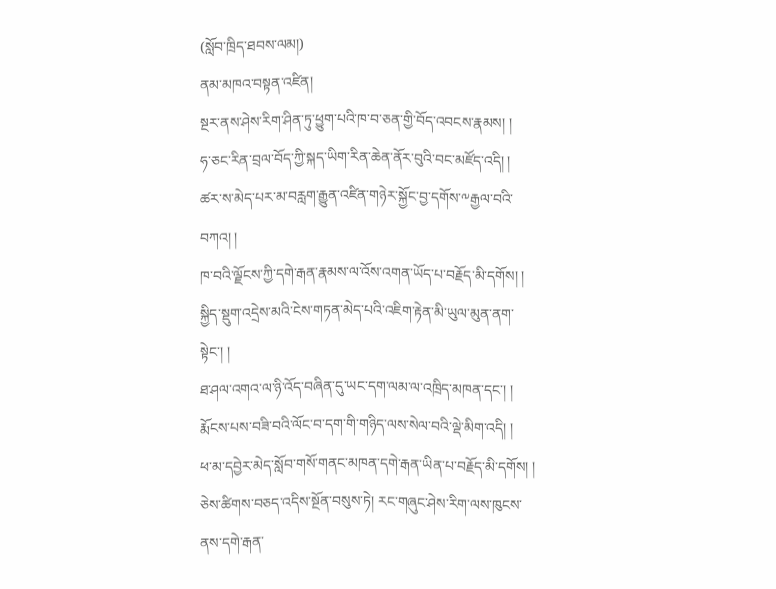(སློབ་ཁྲིད་ཐབས་ལམ།)
ནམ་མཁའ་བསྟན་འཛིན།
སྔར་ནས་ཤེས་རིག་ཤིན་ཏུ་ཕྱུག་པའི་ཁ་བ་ཅན་གྱི་བོད་འབངས་རྣམས། །
ཧ་ཅང་རིན་བྲལ་བོད་ཀྱི་སྐད་ཡིག་རིན་ཆེན་ནོར་བུའི་བང་མཛོད་འདི། །
ཚར་ས་མེད་པར་མ་བརླག་རྒྱུན་འཛིན་གཉེར་སྐྱོང་བྱ་དགོས་༸རྒྱལ་བའི་བཀའ། །
ཁ་བའི་ལྗོངས་ཀྱི་དགེ་རྒན་རྣམས་ལ་འོས་འགན་ཡོད་པ་བརྗོད་མི་དགོས། །
སྐྱིད་སྡུག་འདྲེས་མའི་ངེས་གཏན་མེད་པའི་འཇིག་རྟེན་མི་ཡུལ་མུན་ནག་སྟེང་། །
ཐ་ཤལ་འགའ་ལ་ཉི་འོད་བཞིན་དུ་ཡང་དག་ལམ་ལ་འཁྲིད་མཁན་དང་། །
རྨོངས་པས་བཟི་བའི་ལོང་བ་དག་གི་གཉིད་ལས་སེལ་བའི་ལྡེ་མིག་འདི། །
ཕ་མ་དབྱེར་མེད་སློབ་གསོ་གནང་མཁན་དགེ་རྒན་ཡིན་པ་བརྗོད་མི་དགོས། །
ཅེས་ཚིགས་བཅད་འདིས་སྔོན་བསུས་ཏེ། རང་གཞུང་ཤེས་རིག་ལས་ཁུངས་ནས་དགེ་རྒན་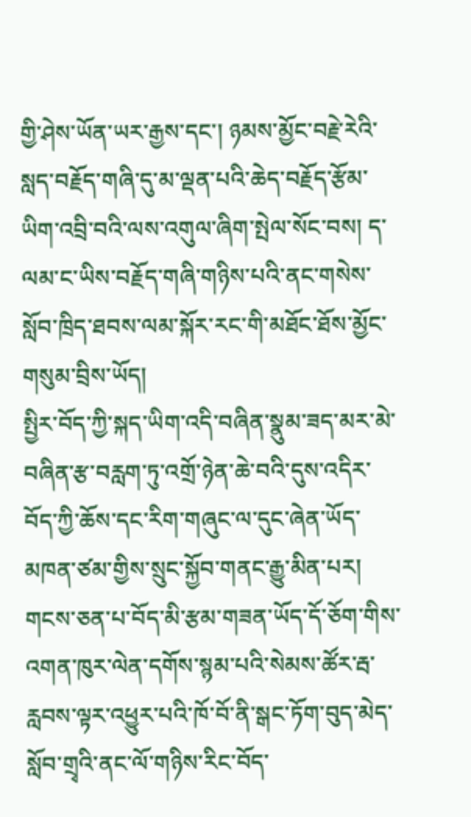གྱི་ཤེས་ཡོན་ཡར་རྒྱས་དང་། ཉམས་མྱོང་བརྗེ་རེའི་སླད་བརྗོད་གཞི་དུ་མ་ལྡན་པའི་ཆེད་བརྗོད་རྩོམ་ཡིག་འབྲི་བའི་ལས་འགུལ་ཞིག་སྤེལ་སོང་བས། ད་ལམ་ང་ཡིས་བརྗོད་གཞི་གཉིས་པའི་ནང་གསེས་སློབ་ཁྲིད་ཐབས་ལམ་སྐོར་རང་གི་མཐོང་ཐོས་མྱོང་གསུམ་བྲིས་ཡོད།
སྤྱིར་བོད་ཀྱི་སྐད་ཡིག་འདི་བཞིན་སྣུམ་ཟད་མར་མེ་བཞིན་རྩ་བརླག་ཏུ་འགྲོ་ཉེན་ཆེ་བའི་དུས་འདིར་བོད་ཀྱི་ཆོས་དང་རིག་གཞུང་ལ་དུང་ཞེན་ཡོད་མཁན་ཙམ་གྱིས་སྲུང་སྐྱོབ་གནང་རྒྱུ་མིན་པར། གངས་ཅན་པ་བོད་མི་རྩམ་གཟན་ཡོད་དོ་ཅོག་གིས་འགན་ཁུར་ལེན་དགོས་སྙམ་པའི་སེམས་ཚོར་རྦ་རླབས་ལྟར་འཕྱུར་པའི་ཁོ་བོ་ནི་སྒང་ཏོག་བུད་མེད་སློབ་གྲྭའི་ནང་ལོ་གཉིས་རིང་བོད་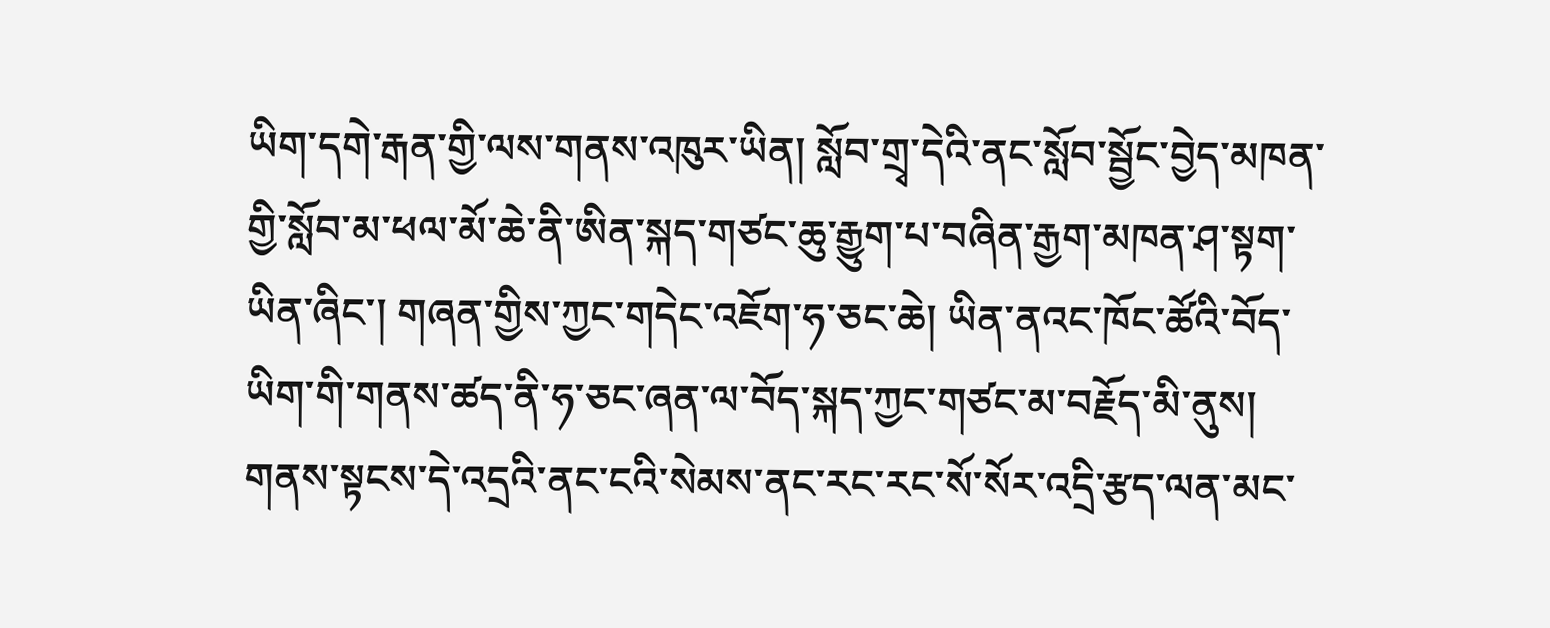ཡིག་དགེ་རྒན་གྱི་ལས་གནས་འཁུར་ཡིན། སློབ་གྲྭ་དེའི་ནང་སློབ་སྦྱོང་བྱེད་མཁན་གྱི་སློབ་མ་ཕལ་མོ་ཆེ་ནི་ཨིན་སྐད་གཙང་ཆུ་རྒྱུག་པ་བཞིན་རྒྱག་མཁན་ཤ་སྟག་ཡིན་ཞིང་། གཞན་གྱིས་ཀྱང་གདེང་འཇོག་ཧ་ཅང་ཆེ། ཡིན་ནའང་ཁོང་ཚོའི་བོད་ཡིག་གི་གནས་ཚད་ནི་ཧ་ཅང་ཞན་ལ་བོད་སྐད་ཀྱང་གཙང་མ་བརྗོད་མི་ནུས། གནས་སྟངས་དེ་འདྲའི་ནང་ངའི་སེམས་ནང་རང་རང་སོ་སོར་འདྲི་རྩད་ལན་མང་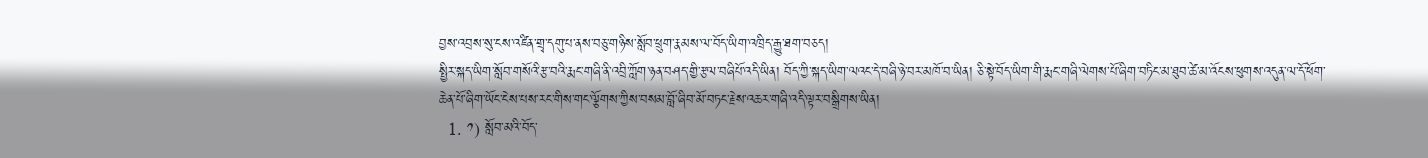བྱས་འབྲས་སུ་ངས་འཛིན་གྲྭ་དགུ་པ་ནས་བཅུ་གཉིས་སློབ་ཕྲུག་རྣམས་ལ་བོད་ཡིག་འཁྲིད་རྒྱུ་ཐག་བཅད།
སྤྱིར་སྐད་ཡིག་སློབ་གསོའི་རྩ་བའི་རྨང་གཞི་ནི་འབྲི་ཀློག་ཉན་བཤད་གྱི་རྩལ་བཞིཔོ་འདི་ཡིན། བོད་ཀྱི་སྐད་ཡིག་ལའང་དེ་བཞི་ཉེ་བར་མཁོ་བ་ཡིན། ཅི་སྟེ་བོད་ཡིག་གི་རྨང་གཞི་ལེགས་པོ་ཞིག་བཏིང་མ་ཐུབ་ཚེ་མ་འོངས་ཕུགས་འདུན་ལ་དོ་ཕོག་ཆེན་པོ་ཞིག་ཡོང་ངེས་པས་རང་གིས་གང་ལྕོགས་ཀྱིས་བསམ་བློ་ཞིབ་མོ་བཏང་རྗེས་འཆར་གཞི་འདི་ལྟར་བསྒྲིགས་ཡིན།
  1. ༡) སློབ་མའི་བོད་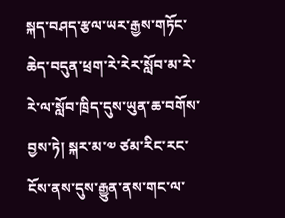སྐད་བཤད་རྩལ་ཡར་རྒྱས་གཏོང་ཆེད་བདུན་ཕྲག་རེ་རེར་སློབ་མ་རེ་རེ་ལ་སློབ་ཁྲིད་དུས་ཡུན་ཆ་བགོས་བྱས་ཏེ། སྐར་མ་༧ ཙམ་རིང་རང་ངོས་ནས་དུས་རྒྱུན་ནས་གང་ལ་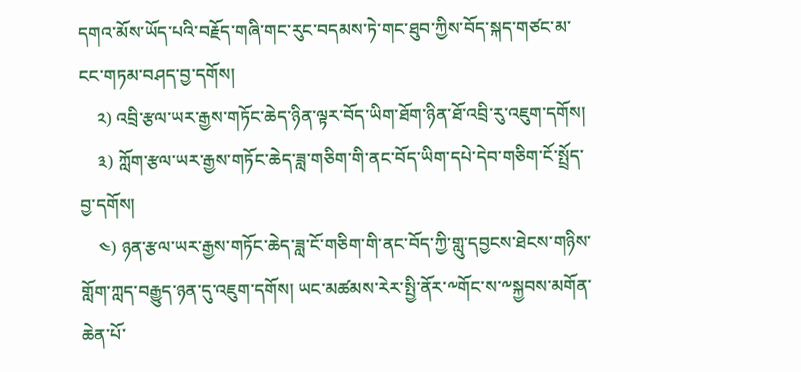དགའ་མོས་ཡོད་པའི་བརྗོད་གཞི་གང་རུང་བདམས་ཏེ་གང་ཐུབ་ཀྱིས་བོད་སྐད་གཙང་མ་ངང་གཏམ་བཤད་བྱ་དགོས།
    ༢) འབྲི་རྩལ་ཡར་རྒྱས་གཏོང་ཆེད་ཉིན་ལྟར་བོད་ཡིག་ཐོག་ཉིན་ཐོ་འབྲི་རུ་འཇུག་དགོས།
    ༣) ཀློག་རྩལ་ཡར་རྒྱས་གཏོང་ཆེད་ཟླ་གཅིག་གི་ནང་བོད་ཡིག་དཔེ་དེབ་གཅིག་ངོ་སྤྲོད་བྱ་དགོས།
    ༤) ཉན་རྩལ་ཡར་རྒྱས་གཏོང་ཆེད་ཟླ་ངོ་གཅིག་གི་ནང་བོད་ཀྱི་གླུ་དབྱངས་ཐེངས་གཉིས་གློག་ཀླད་བརྒྱུད་ཉན་དུ་འཇུག་དགོས། ཡང་མཚམས་རེར་སྤྱི་ནོར་༸གོང་ས་༸སྐྱབས་མགོན་ཆེན་པོ་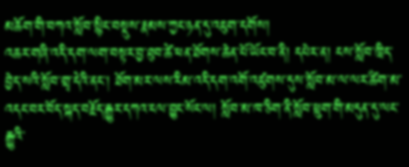མཆོག་གི་བཀའ་སློབ་སྙིང་བསྡུས་རྣམས་ཀྱང་ཉན་དུ་འཇུག་དགོས།
འཆར་གཞི་འདི་དག་ལག་བསྟར་བྱ་ཐུབ་ཚེ་ཕན་ཐོགས་ཆེན་པོ་ཡོང་བ་ནི། དཔེར་ན། ངས་སློབ་ཁྲིད་བྱེད་སའི་སློབ་གྲྭ་དེའི་ནང་། ཐོག་མར་ལས་རིམ་འདི་དག་འགོ་འཛུགས་དུས་སློབ་མ་ལ་ལར་ཚིག་མ་འདང་བར་བོད་སྐད་བརྗོད་རྒྱུར་དཀའ་ངལ་བྱུང་སོང་ལ། སློབ་མ་ཁ་ཅིག་ནི་སློབ་ཕྲུག་གི་མདུན་དུ་ལང་རྒྱུའི་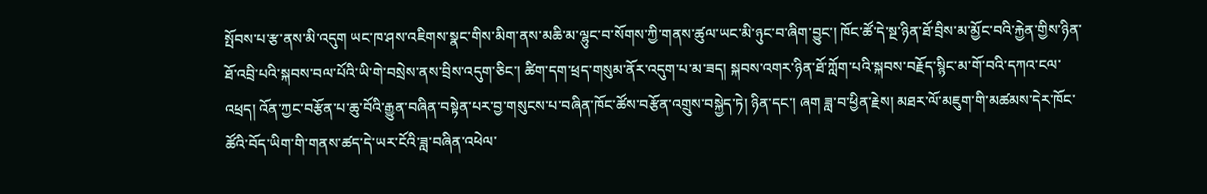སྤོབས་པ་རྩ་ནས་མི་འདུག ཡང་ཁ་ཤས་འཇིགས་སྣང་གིས་མིག་ནས་མཆི་མ་ལྷུང་བ་སོགས་ཀྱི་གནས་ཚུལ་ཡང་མི་ཉུང་བ་ཞིག་བྱུང་། ཁོང་ཚོ་དེ་སྔ་ཉིན་ཐོ་བྲིས་མ་མྱོང་བའི་རྐྱེན་གྱིས་ཉིན་ཐོ་འབྲི་པའི་སྐབས་བལ་པོའི་ཡི་གེ་བསྲེས་ནས་བྲིས་འདུག་ཅིང་། ཚིག་དག་ཕྲད་གསུམ་ནོར་འདུག་པ་མ་ཟད། སྐབས་འགར་ཉིན་ཐོ་ཀློག་པའི་སྐབས་བརྗོད་སྙིང་མ་གོ་བའི་དཀའ་ངལ་འཕྲད། འོན་ཀྱང་བརྩོན་པ་ཆུ་བོའི་རྒྱུན་བཞིན་བསྟེན་པར་བྱ་གསུངས་པ་བཞིན་ཁོང་ཚོས་བརྩོན་འགྲུས་བསྐྱེད་ཏེ། ཉིན་དང་། ཞག ཟླ་བ་ཕྱིན་རྗེས། མཐར་ལོ་མཇུག་གི་མཚམས་དེར་ཁོང་ཚོའི་བོད་ཡིག་གི་གནས་ཚད་དེ་ཡར་ངོའི་ཟླ་བཞིན་འཕེལ་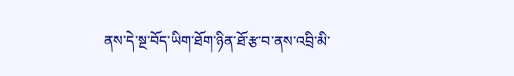ནས་དེ་སྔ་བོད་ཡིག་ཐོག་ཉིན་ཐོ་རྩ་བ་ནས་འབྲི་མི་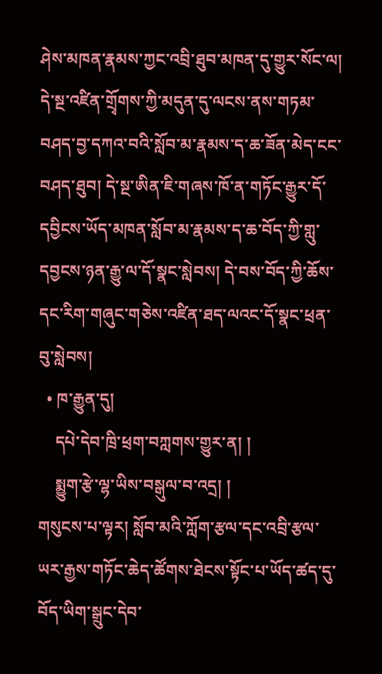ཤེས་མཁན་རྣམས་ཀྱང་འབྲི་ཐུབ་མཁན་དུ་གྱུར་སོང་ལ། དེ་སྔ་འཛིན་གྲྭོགས་ཀྱི་མདུན་དུ་ལངས་ནས་གཏམ་བཤད་བྱ་དཀའ་བའི་སློབ་མ་རྣམས་ད་ཆ་ཟོན་མེད་ངང་བཤད་ཐུབ། དེ་སྔ་ཨིན་ཇི་གཞས་ཁོ་ན་གཏོང་རྒྱུར་དོ་དབྱིངས་ཡོད་མཁན་སློབ་མ་རྣམས་ད་ཆ་བོད་ཀྱི་གླུ་དབྱངས་ཉན་རྒྱུ་ལ་དོ་སྣང་སླེབས། དེ་བས་བོད་ཀྱི་ཆོས་དང་རིག་གཞུང་གཅེས་འཛིན་ཐད་ལའང་དོ་སྣང་ཕྲན་བུ་སླེབས།
  • ཁ་རྒྱུན་དུ།
    དཔེ་དེབ་ཁྲི་ཕྲག་བཀླགས་གྱུར་ན། །
    སྨྱུག་རྩེ་ལྷ་ཡིས་བསྒུལ་བ་འདྲ། །
གསུངས་པ་ལྟར། སློབ་མའི་ཀློག་རྩལ་དང་འབྲི་རྩལ་ཡར་རྒྱས་གཏོང་ཆེད་ཚོགས་ཐེངས་སྟོང་པ་ཡོད་ཚད་དུ་བོད་ཡིག་སྒྲུང་དེབ་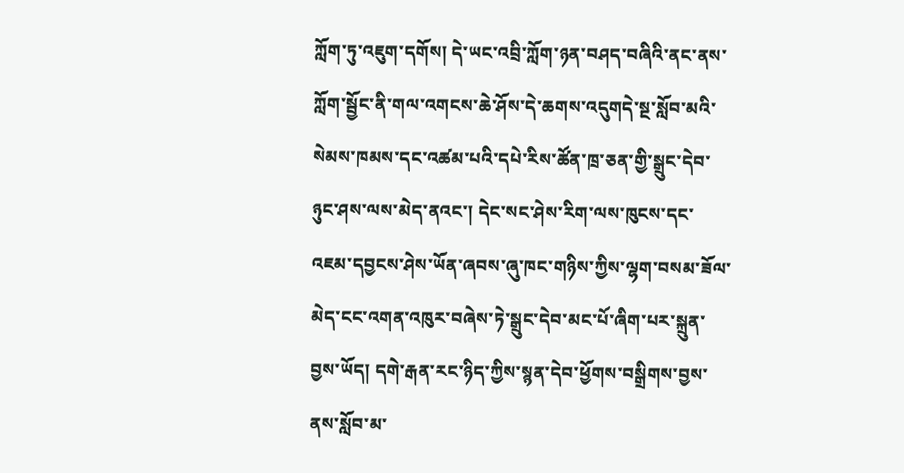ཀློག་ཏུ་འཇུག་དགོས། དེ་ཡང་འབྲི་ཀློག་ཉན་བཤད་བཞིའི་ནང་ནས་ཀློག་སྦྱོང་ནི་གལ་འགངས་ཆེ་ཤོས་དེ་ཆགས་འདུགདེ་སྔ་སློབ་མའི་སེམས་ཁམས་དང་འཚམ་པའི་དཔེ་རིས་ཚོན་ཁྲ་ཅན་གྱི་སྒྲུང་དེབ་ཉུང་ཤས་ལས་མེད་ནའང་། དེང་སང་ཤེས་རིག་ལས་ཁུངས་དང་འཇམ་དབྱངས་ཤེས་ཡོན་ཞབས་ཞུ་ཁང་གཉིས་ཀྱིས་ལྷག་བསམ་ཟོལ་མེད་ངང་འགན་འཁུར་བཞེས་ཏེ་སྒྲུང་དེབ་མང་པོ་ཞིག་པར་སྐྲུན་བྱས་ཡོད། དགེ་རྒན་རང་ཉིད་ཀྱིས་སྙན་དེབ་ཕྱོགས་བསྒྲིགས་བྱས་ནས་སློབ་མ་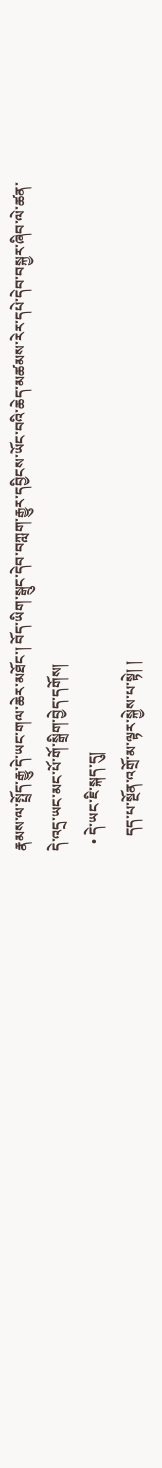རྣམས་ལ་སྤྲོད་རྒྱུ་དེ་ཡང་གལ་ཆེར་མཐོང་། བོད་ཡིག་སྒྲུང་དེབ་བཀླག་རྒྱུར་དབྱིངས་ཡོང་བའི་ཆེད་མཚམས་རེར་དཔེ་དེབ་བསྐྱར་ཞིབ་ལེ་ཚན་དེ་འདྲ་ཡང་མང་པོ་གོ་སྒྲིག་བྱེད་དགོས།
  • དེ་ཡང་ཇི་སྐད་དུ།
    དད་པ་སྔོན་འགྲོ་མ་ལྟར་སྐྱེས་པ་སྟེ། །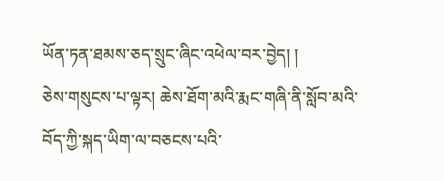ཡོན་ཏན་ཐམས་ཅད་སྲུང་ཞིང་འཕེལ་བར་བྱེད། །
ཅེས་གསུངས་པ་ལྟར། ཆེས་ཐོག་མའི་རྨང་གཞི་ནི་སློབ་མའི་བོད་ཀྱི་སྐད་ཡིག་ལ་བཅངས་པའི་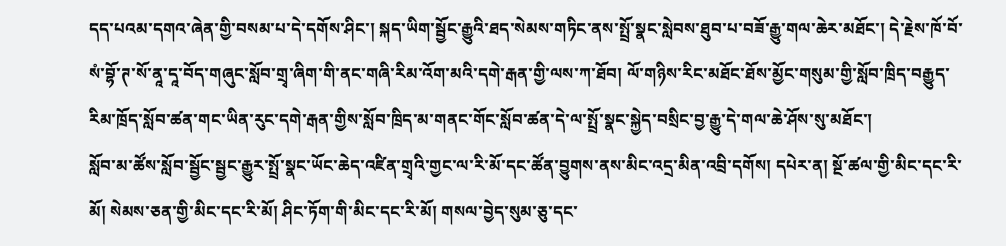དད་པའམ་དགའ་ཞེན་གྱི་བསམ་པ་དེ་དགོས་ཤིང་། སྐད་ཡིག་སྦྱོང་རྒྱུའི་ཐད་སེམས་གཏིང་ནས་སྤྲོ་སྣང་སླེབས་ཐུབ་པ་བཟོ་རྒྱུ་གལ་ཆེར་མཐོང་། དེ་རྗེས་ཁོ་བོ་སཾ་བྷོ་ཊ་སོ་ནཱ་དཱ་བོད་གཞུང་སློབ་གྲྭ་ཞིག་གི་ནང་གཞི་རིམ་འོག་མའི་དགེ་རྒན་གྱི་ལས་ཀ་ཐོབ། ལོ་གཉིས་རིང་མཐོང་ཐོས་མྱོང་གསུམ་གྱི་སློབ་ཁྲིད་བརྒྱུད་རིམ་ཁྲོད་སློབ་ཚན་གང་ཡིན་རུང་དགེ་རྒན་གྱིས་སློབ་ཁྲིད་མ་གནང་གོང་སློབ་ཚན་དེ་ལ་སྤྲོ་སྣང་སྐྱེད་བསྲིང་བྱ་རྒྱུ་དེ་གལ་ཆེ་ཤོས་སུ་མཐོང་།
སློབ་མ་ཚོས་སློབ་སྦྱོང་སྦྱང་རྒྱུར་སྤྲོ་སྣང་ཡོང་ཆེད་འཛིན་གྲྭའི་གྱང་ལ་རི་མོ་དང་ཚོན་བྱུགས་ནས་མིང་འདྲ་མིན་འབྲི་དགོས། དཔེར་ན། སྔོ་ཚལ་གྱི་མིང་དང་རི་མོ། སེམས་ཅན་གྱི་མིང་དང་རི་མོ། ཤིང་ཏོག་གི་མིང་དང་རི་མོ། གསལ་བྱེད་སུམ་ཅུ་དང་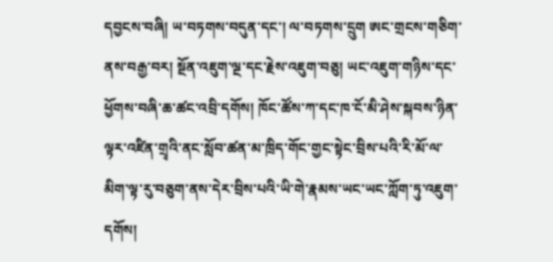དབྱངས་བཞི། ཡ་བཏགས་བདུན་དང་། ལ་བཏགས་དྲུག ཨང་གྲངས་གཅིག་ནས་བརྒྱ་བར། སྔོན་འཇུག་ལྔ་དང་རྗེས་འཇུག་བཅུ། ཡང་འཇུག་གཉིས་དང་ཕྱོགས་བཞི་ཆ་ཚང་འབྲི་དགོས། ཁོང་ཚོས་ཀ་དང་ཁ་ངོ་མི་ཤེས་སྐབས་ཉིན་ལྟར་འཛིན་གྲྭའི་ནང་སློབ་ཚན་མ་ཁྲིད་གོང་གྱང་སྟེང་བྲིས་པའི་རི་མོ་ལ་མིག་ལྟ་རུ་བཅུག་ནས་དེར་བྲིས་པའི་ཡི་གེ་རྣམས་ཡང་ཡང་ཀློག་ཏུ་འཇུག་དགོས།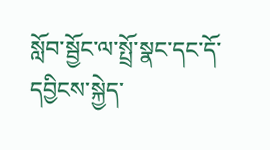སློབ་སྦྱོང་ལ་སྤྲོ་སྣང་དང་དོ་དབྱིངས་སྐྱེད་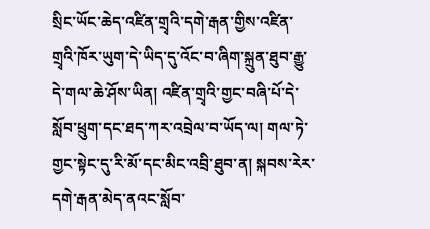སྲིང་ཡོང་ཆེད་འཛིན་གྲྭའི་དགེ་རྒན་གྱིས་འཛིན་གྲྭའི་ཁོར་ཡུག་དེ་ཡིད་དུ་འོང་བ་ཞིག་སྐྲུན་ཐུབ་རྒྱུ་དེ་གལ་ཆེ་ཤོས་ཡིན། འཛིན་གྲྭའི་གྱང་བཞི་པོ་དེ་སློབ་ཕྲུག་དང་ཐད་ཀར་འབྲེལ་བ་ཡོད་ལ། གལ་ཏེ་གྱང་སྟེང་དུ་རི་མོ་དང་མིང་འབྲི་ཐུབ་ན། སྐབས་རེར་དགེ་རྒན་མེད་ནའང་སློབ་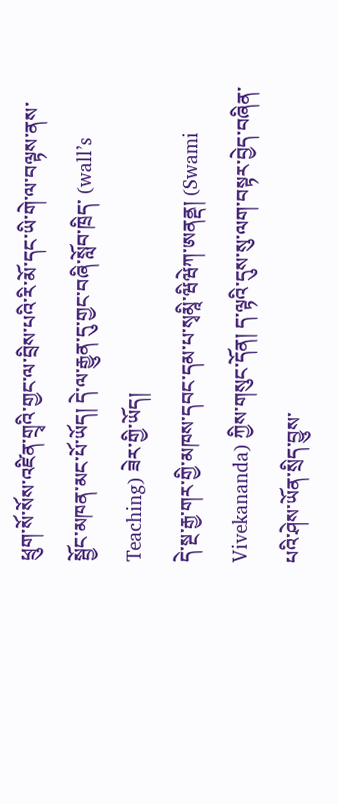ཕྲུག་སོ་སོས་འཛིན་གྲྭའི་གྱང་ལ་བྲིས་པའི་རི་མོ་དང་ཡི་གེ་ལ་བལྟས་ནས་སྦྱོང་མཁན་མང་པོ་ཡོད། དེ་ལ་རྒྱུན་དུ་གྱང་བཞི་སློབ་ཁྲིད་ (wall’s Teaching) ཟེར་གྱི་ཡོད།
དེ་སྔ་རྒྱ་གར་གྱི་མཁས་དབང་དམ་པ་སྭམཱི་ཝིཝེཀ་ཨནནྡ། (Swami Vivekananda) ཀྱིས་གསུང་དོན། ད་ལྟའི་དུས་སུ་ལག་བསྟར་བྱེད་བཞིན་པའི་ཤེས་ཡོན་སྲིད་བྱུས་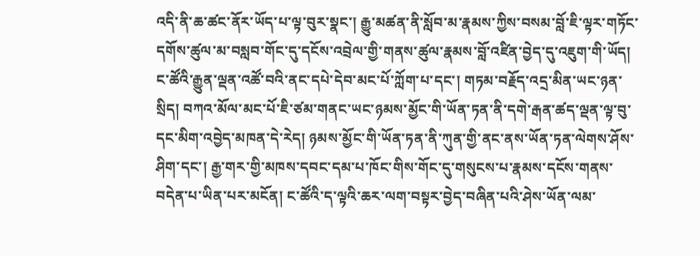འདི་ནི་ཆ་ཚང་ནོར་ཡོད་པ་ལྟ་བུར་སྣང་། རྒྱུ་མཚན་ནི་སློབ་མ་རྣམས་ཀྱིས་བསམ་བློ་ཇི་ལྟར་གཏོང་དགོས་ཚུལ་མ་བསླབ་གོང་དུ་དངོས་འབྲེལ་གྱི་གནས་ཚུལ་རྣམས་བློ་འཛིན་བྱེད་དུ་འཇུག་གི་ཡོད། ང་ཚོའི་རྒྱུན་ལྡན་འཚོ་བའི་ནང་དཔེ་དེབ་མང་པོ་ཀློག་པ་དང་། གཏམ་བརྗོད་འདྲ་མིན་ཡང་ཉན་སྲིད། བཀའ་མོལ་མང་པོ་ཇི་ཙམ་གནང་ཡང་ཉམས་མྱོང་གི་ཡོན་ཏན་ནི་དགེ་རྒན་ཚད་ལྡན་ལྟ་བུ་དང་མིག་འབྱེད་མཁན་དེ་རེད། ཉམས་མྱོང་གི་ཡོན་ཏན་ནི་ཀུན་གྱི་ནང་ནས་ཡོན་ཏན་ལེགས་ཤོས་ཤིག་དང་། རྒྱ་གར་གྱི་མཁས་དབང་དམ་པ་ཁོང་གིས་གོང་དུ་གསུངས་པ་རྣམས་དངོས་གནས་བདེན་པ་ཡིན་པར་མངོན། ང་ཚོའི་ད་ལྟའི་ཆར་ལག་བསྟར་བྱེད་བཞིན་པའི་ཤེས་ཡོན་ལམ་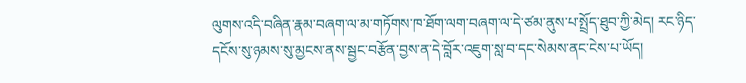ལུགས་འདི་བཞིན་རྣམ་བཞག་ལ་མ་གཏོགས་ཁ་ཐོག་ལག་བཞག་ལ་དེ་ཙམ་ནུས་པ་སྤྲོད་ཐུབ་ཀྱི་མེད། རང་ཉིད་དངོས་སུ་ཉམས་སུ་མྱངས་ནས་སྦྱང་བརྩོན་བྱས་ན་དེ་བློར་འཇུག་སླ་བ་དང་སེམས་ནང་ངེས་པ་ཡོད།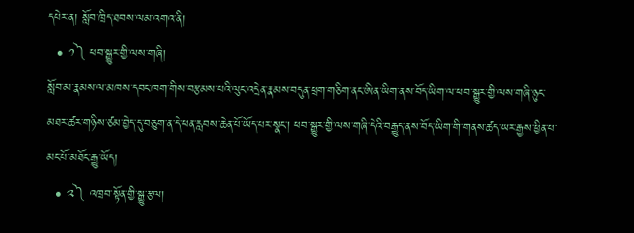དཔེར་ན། སློབ་ཁྲིད་ཐབས་ལམ་འགའ་ནི།
  • ༡༽ ཕབ་སྒྱུར་གྱི་ལས་གཞི།
སློབ་མ་རྣམས་ལ་མཁས་དབང་ཁག་གིས་བརྩམས་པའི་ལུང་འདྲེན་རྣམས་བདུན་ཕྲག་གཅིག་ནང་ཨིན་ཡིག་ནས་བོད་ཡིག་ལ་ཕབ་སྒྱུར་གྱི་ལས་གཞི་ཉུང་མཐར་ཚར་གཉིས་ཙམ་བྱེད་དུ་བཅུག་ན་དེ་ཕན་རླབས་ཆེན་པོ་ཡོད་པར་སྣང་། ཕབ་སྒྱུར་གྱི་ལས་གཞི་དེའི་བརྒྱུད་ནས་བོད་ཡིག་གི་གནས་ཚད་ཡར་རྒྱས་ཕྱིན་པ་མང་པོ་མཐོང་རྒྱུ་ཡོད།
  • ༢༽ འཁྲབ་སྟོན་གྱི་སྒྱུ་རྩལ།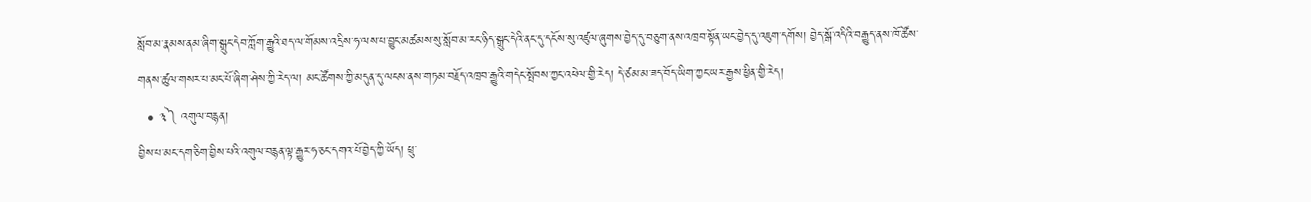སློབ་མ་རྣམས་ནམ་ཞིག་སྒྲུང་དེབ་ཀློག་རྒྱུའི་ཐད་ལ་གོམས་འདྲིས་ཧ་ལས་པ་བྱུང་མཚམས་སུ་སློབ་མ་རང་ཉིད་སྒྲུང་དེའི་ནང་དུ་དངོས་སུ་འཛུལ་ཞུགས་བྱེད་དུ་བཅུག་ནས་འཁྲབ་སྟོན་ཡང་བྱེད་དུ་འཇུག་དགོས། བྱེད་སྒོ་འདིའི་བརྒྱུད་ནས་ཁོ་ཚོས་གནས་ཚུལ་གསར་པ་མང་པོ་ཞིག་ཤེས་ཀྱི་རེད་ལ། མང་ཚོགས་ཀྱི་མདུན་དུ་ལངས་ནས་གཏམ་བརྗོད་འཁྲབ་རྒྱུའི་གདེང་སྤོབས་ཀྱང་འཕེལ་གྱི་རེད། དེ་ཙམ་མ་ཟད་བོད་ཡིག་ཀྱང་ཡར་རྒྱས་ཕྱིན་གྱི་རེད།
  • ༣༽ འགུལ་བརྙན།
བྱིས་པ་མང་དག་ཅིག་བྱིས་པའི་འགུལ་བརྙན་ལྟ་རྒྱུར་ཧ་ཅང་དགའ་པོ་བྱེད་ཀྱི་ཡོད། ཕྲུ་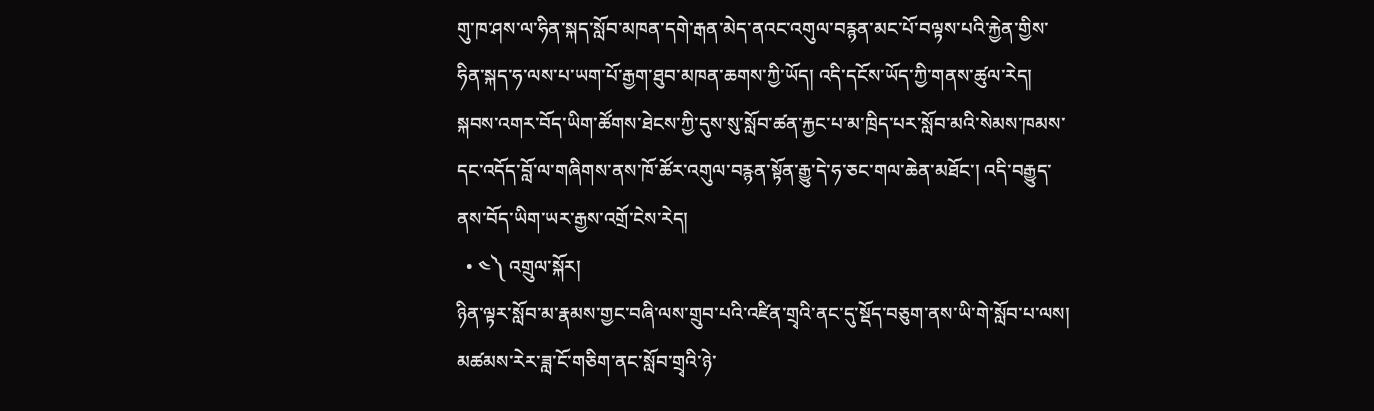གུ་ཁ་ཤས་ལ་ཧིན་སྐད་སློབ་མཁན་དགེ་རྒན་མེད་ནའང་འགུལ་བརྙན་མང་པོ་བལྟས་པའི་རྐྱེན་གྱིས་ཧིན་སྐད་ཧ་ལས་པ་ཡག་པོ་རྒྱག་ཐུབ་མཁན་ཆགས་ཀྱི་ཡོད། འདི་དངོས་ཡོད་ཀྱི་གནས་ཚུལ་རེད། སྐབས་འགར་བོད་ཡིག་ཚོགས་ཐེངས་ཀྱི་དུས་སུ་སློབ་ཚན་རྐྱང་པ་མ་ཁྲིད་པར་སློབ་མའི་སེམས་ཁམས་དང་འདོད་བློ་ལ་གཞིགས་ནས་ཁོ་ཚོར་འགུལ་བརྙན་སྟོན་རྒྱུ་དེ་ཧ་ཅང་གལ་ཆེན་མཐོང་། འདི་བརྒྱུད་ནས་བོད་ཡིག་ཡར་རྒྱས་འགྲོ་ངེས་རེད།
  • ༤༽ འགྲུལ་སྐོར།
ཉིན་ལྟར་སློབ་མ་རྣམས་གྱང་བཞི་ལས་གྲུབ་པའི་འཛིན་གྲྭའི་ནང་དུ་སྡོད་བཅུག་ནས་ཡི་གེ་སློབ་པ་ལས། མཚམས་རེར་ཟླ་ངོ་གཅིག་ནང་སློབ་གྲྭའི་ཉེ་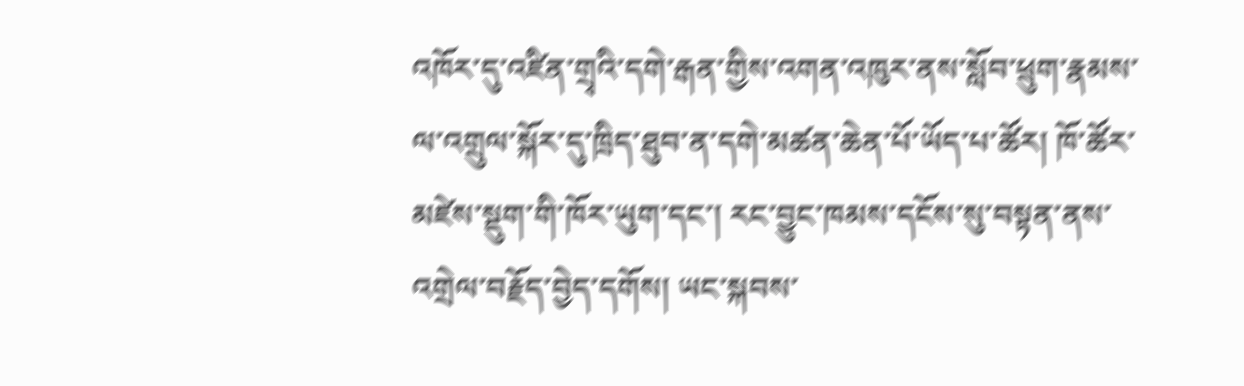འཁོར་དུ་འཛིན་གྲྭའི་དགེ་རྒན་གྱིས་འགན་འཁུར་ནས་སློབ་ཕྲུག་རྣམས་ལ་འགྲུལ་སྐོར་དུ་ཁྲིད་ཐུབ་ན་དགེ་མཚན་ཆེན་པོ་ཡོད་པ་ཚོར། ཁོ་ཚོར་མཛེས་སྡུག་གི་ཁོར་ཡུག་དང་། རང་བྱུང་ཁམས་དངོས་སུ་བསྟན་ནས་འགྲེལ་བརྗོད་བྱེད་དགོས། ཡང་སྐབས་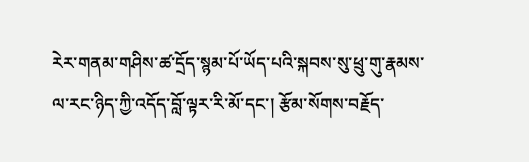རེར་གནམ་གཤིས་ཚ་དྲོད་སྙམ་པོ་ཡོད་པའི་སྐབས་སུ་ཕྲུ་གུ་རྣམས་ལ་རང་ཉིད་ཀྱི་འདོད་བློ་ལྟར་རི་མོ་དང་། རྩོམ་སོགས་བརྗོད་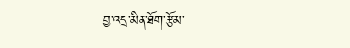བྱ་འདྲ་མིན་ཐོག་རྩོམ་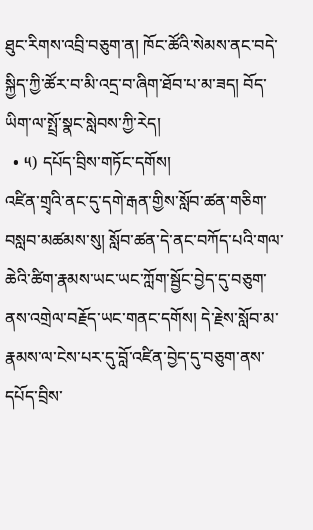ཐུང་རིགས་འབྲི་བཅུག་ན། ཁོང་ཚོའི་སེམས་ནང་བདེ་སྐྱིད་ཀྱི་ཚོར་བ་མི་འདྲ་བ་ཞིག་ཐོབ་པ་མ་ཟད། བོད་ཡིག་ལ་སྤྲོ་སྣང་སླེབས་ཀྱི་རེད།
  • ༥) དཔོད་བྲིས་གཏོང་དགོས།
འཛིན་གྲྭའི་ནང་དུ་དགེ་རྒན་གྱིས་སློབ་ཚན་གཅིག་བསླབ་མཚམས་སུ། སློབ་ཚན་དེ་ནང་བཀོད་པའི་གལ་ཆེའི་ཚིག་རྣམས་ཡང་ཡང་ཀློག་སྦྱོང་བྱེད་དུ་བཅུག་ནས་འགྲེལ་བརྗོད་ཡང་གནང་དགོས། དེ་རྗེས་སློབ་མ་རྣམས་ལ་ངེས་པར་དུ་བློ་འཛིན་བྱེད་དུ་བཅུག་ནས་དཔོད་བྲིས་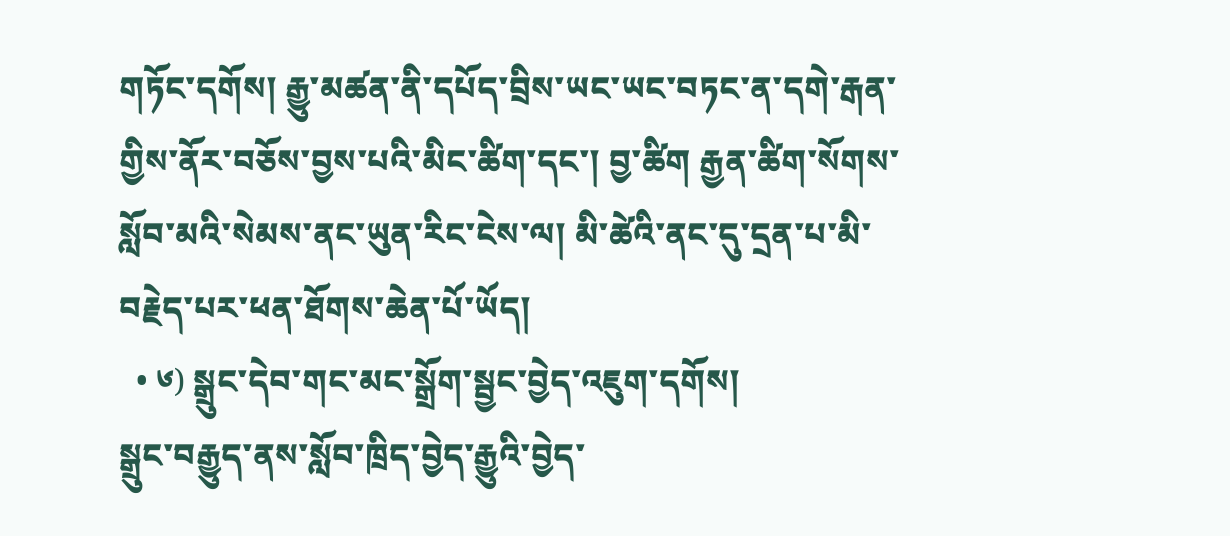གཏོང་དགོས། རྒྱུ་མཚན་ནི་དཔོད་བྲིས་ཡང་ཡང་བཏང་ན་དགེ་རྒན་གྱིས་ནོར་བཅོས་བྱས་པའི་མིང་ཚིག་དང་། བྱ་ཚིག རྒྱན་ཚིག་སོགས་སློབ་མའི་སེམས་ནང་ཡུན་རིང་ངེས་ལ། མི་ཚེའི་ནང་དུ་དྲན་པ་མི་བརྗེད་པར་ཕན་ཐོགས་ཆེན་པོ་ཡོད།
  • ༦) སྒྲུང་དེབ་གང་མང་སྒྲོག་སྦྱང་བྱེད་འཇུག་དགོས།
སྒྲུང་བརྒྱུད་ནས་སློབ་ཁྲིད་བྱེད་རྒྱུའི་བྱེད་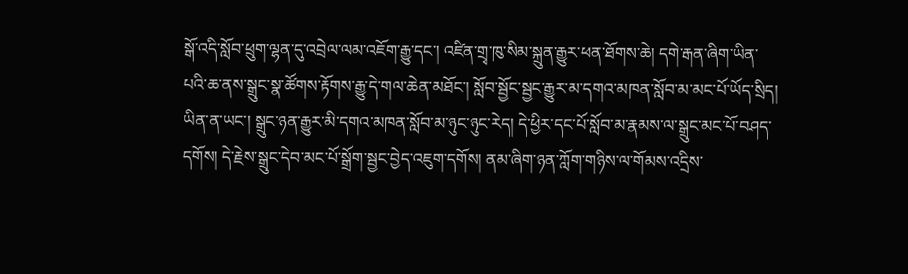སྒོ་འདི་སློབ་ཕྲུག་ལྷན་དུ་འབྲེལ་ལམ་འཇོག་རྒྱུ་དང་། འཛིན་གྲྭ་ཁུ་སིམ་སྐྲུན་རྒྱུར་ཕན་ཐོགས་ཆེ། དགེ་རྒན་ཞིག་ཡིན་པའི་ཆ་ནས་སྒྲུང་སྣ་ཚོགས་རྟོགས་རྒྱུ་དེ་གལ་ཆེན་མཐོང་། སློབ་སྦྱོང་སྦྱང་རྒྱུར་མ་དགའ་མཁན་སློབ་མ་མང་པོ་ཡོད་སྲིད། ཡིན་ན་ཡང་། སྒྲུང་ཉན་རྒྱུར་མི་དགའ་མཁན་སློབ་མ་ཉུང་ཉུང་རེད། དེ་ཕྱིར་དང་པོ་སློབ་མ་རྣམས་ལ་སྒྲུང་མང་པོ་བཤད་དགོས། དེ་རྗེས་སྒྲུང་དེབ་མང་པོ་སྒྲོག་སྦྱང་བྱེད་འཇུག་དགོས། ནམ་ཞིག་ཉན་ཀློག་གཉིས་ལ་གོམས་འདྲིས་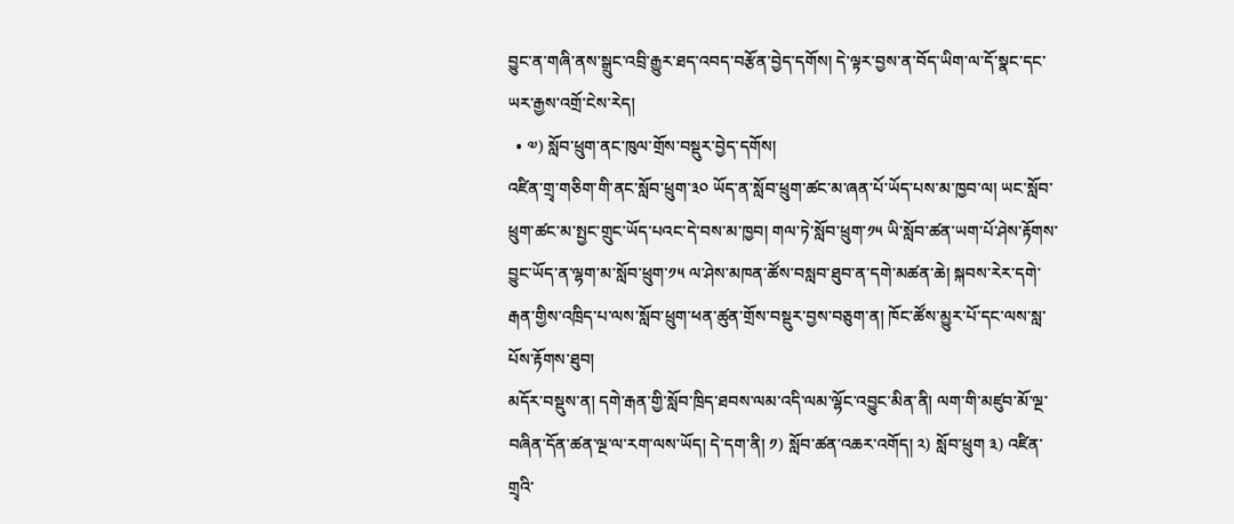བྱུང་ན་གཞི་ནས་སྒྲུང་འབྲི་རྒྱུར་ཐད་འབད་བརྩོན་བྱེད་དགོས། དེ་ལྟར་བྱས་ན་བོད་ཡིག་ལ་དོ་སྣང་དང་ཡར་རྒྱས་འགྲོ་ངེས་རེད།
  • ༧) སློབ་ཕྲུག་ནང་ཁུལ་གྲོས་བསྡུར་བྱེད་དགོས།
འཛིན་གྲྭ་གཅིག་གི་ནང་སློབ་ཕྲུག་༣༠ ཡོད་ན་སློབ་ཕྲུག་ཚང་མ་ཞན་པོ་ཡོད་པས་མ་ཁྱབ་ལ། ཡང་སློབ་ཕྲུག་ཚང་མ་སྤྱང་གྲུང་ཡོད་པའང་དེ་བས་མ་ཁྱབ། གལ་ཏེ་སློབ་ཕྲུག་༡༥ ཡི་སློབ་ཚན་ཡག་པོ་ཤེས་རྟོགས་བྱུང་ཡོད་ན་ལྷག་མ་སློབ་ཕྲུག་༡༥ ལ་ཤེས་མཁན་ཚོས་བསླབ་ཐུབ་ན་དགེ་མཚན་ཆེ། སྐབས་རེར་དགེ་རྒན་གྱིས་འཁྲིད་པ་ལས་སློབ་ཕྲུག་ཕན་ཚུན་གྲོས་བསྡུར་བྱས་བཅུག་ན། ཁོང་ཚོས་མྱུར་པོ་དང་ལས་སླ་པོས་རྟོགས་ཐུབ།
མདོར་བསྡུས་ན། དགེ་རྒན་གྱི་སློབ་ཁྲིད་ཐབས་ལམ་འདི་ལམ་ལྷོང་འབྱུང་མིན་ནི། ལག་གི་མཛུབ་མོ་ལྔ་བཞིན་དོན་ཚན་ལྔ་ལ་རག་ལས་ཡོད། དེ་དག་ནི། ༡) སློབ་ཚན་འཆཪ་འགོད། ༢) སློབ་ཕྲུག ༣) འཛིན་གྲྭའི་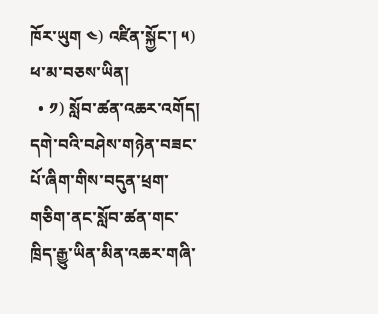ཁོར་ཡུག ༤) འཛིན་སྐྱོང་། ༥) ཕ་མ་བཅས་ཡིན།
  • ༡) སློབ་ཚན་འཆར་འགོད།
དགེ་བའི་བཤེས་གཉེན་བཟང་པོ་ཞིག་གིས་བདུན་ཕྲག་གཅིག་ནང་སློབ་ཚན་གང་ཁྲིད་རྒྱུ་ཡིན་མིན་འཆར་གཞི་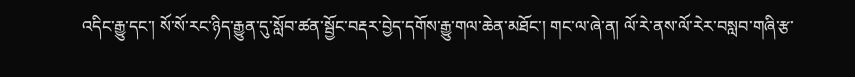འདིང་རྒྱུ་དང་། སོ་སོ་རང་ཉིད་རྒྱུན་དུ་སློབ་ཚན་སྦྱོང་བརྡར་བྱེད་དགོས་རྒྱུ་གལ་ཆེན་མཐོང་། གང་ལ་ཞེ་ན། ལོ་རེ་ནས་ལོ་རེར་བསླབ་གཞི་རྩ་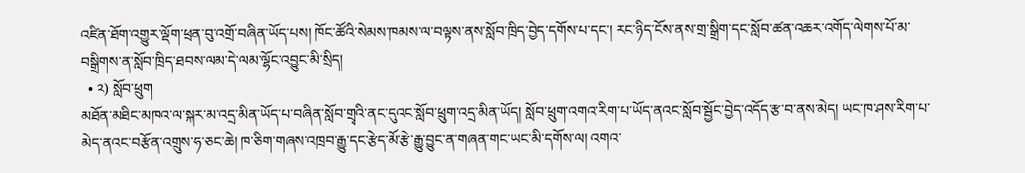འཛིན་ཐོག་འགྱུར་ལྡོག་ཕྲན་བུ་འགྲོ་བཞིན་ཡོད་པས། ཁོང་ཚོའི་སེམས་ཁམས་ལ་བལྟས་ནས་སློབ་ཁྲིད་བྱེད་དགོས་པ་དང་། རང་ཉིད་ངོས་ནས་གྲ་སྒྲིག་དང་སློབ་ཚན་འཆར་འགོད་ལེགས་པོ་མ་བསྒྲིགས་ན་སློབ་ཁྲིད་ཐབས་ལམ་དེ་ལམ་ལྷོང་འབྱུང་མི་སྲིད།
  • ༢) སློབ་ཕྲུག
མཐོན་མཐིང་མཁའ་ལ་སྐར་མ་འདྲ་མིན་ཡོད་པ་བཞིན་སློབ་གྲྭའི་ནང་དུའང་སློབ་ཕྲུག་འདྲ་མིན་ཡོད། སློབ་ཕྲུག་འགའ་རིག་པ་ཡོད་ནའང་སློབ་སྦྱོང་བྱེད་འདོད་རྩ་བ་ནས་མེད། ཡང་ཁ་ཤས་རིག་པ་མེད་ནའང་བརྩོན་འགྲུས་ཧ་ཅང་ཆེ། ཁ་ཅིག་གཞས་འཁྲབ་རྒྱུ་དང་རྩེད་མོ་རྩེ་རྒྱུ་བྱུང་ན་གཞན་གང་ཡང་མི་དགོས་ལ། འགའ་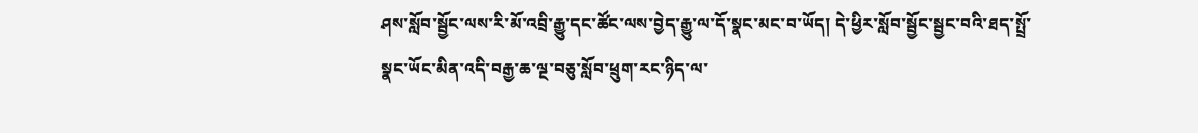ཤས་སློབ་སྦྱོང་ལས་རི་མོ་འབྲི་རྒྱུ་དང་ཚོང་ལས་བྱེད་རྒྱུ་ལ་དོ་སྣང་མང་བ་ཡོད། དེ་ཕྱིར་སློབ་སྦྱོང་སྦྱང་བའི་ཐད་སྤྲོ་སྣང་ཡོང་མིན་འདི་བརྒྱ་ཆ་ལྔ་བཅུ་སློབ་ཕྲུག་རང་ཉིད་ལ་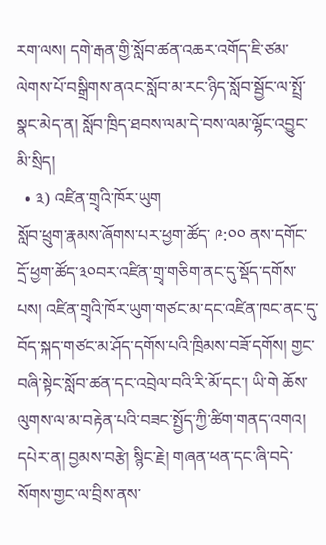རག་ལས། དགེ་རྒན་གྱི་སློབ་ཚན་འཆར་འགོད་ཇི་ཙམ་ལེགས་པོ་བསྒྲིགས་ནའང་སློབ་མ་རང་ཉིད་སློབ་སྦྱོང་ལ་སྤྲོ་སྣང་མེད་ན། སློབ་ཁྲིད་ཐབས་ལམ་དེ་བས་ལམ་ལྷོང་འབྱུང་མི་སྲིད།
  • ༣) འཛིན་གྲྭའི་ཁོར་ཡུག
སློབ་ཕྲུག་རྣམས་ཞོགས་པར་ཕྱག་ཚོད་ ༩:༠༠ ནས་དགོང་དྲོ་ཕྱག་ཚོད་༣༠བར་འཛིན་གྲྭ་གཅིག་ནང་དུ་སྡོད་དགོས་པས། འཛིན་གྲྭའི་ཁོར་ཡུག་གཙང་མ་དང་འཛིན་ཁང་ནང་དུ་བོད་སྐད་གཙང་མ་ཤོད་དགོས་པའི་ཁྲིམས་བཟོ་དགོས། གྱང་བཞི་སྟེང་སློབ་ཚན་དང་འབྲེལ་བའི་རི་མོ་དང་། ཡི་གེ ཆོས་ལུགས་ལ་མ་བརྟེན་པའི་བཟང་སྤྱོད་ཀྱི་ཚིག་གནད་འགའ། དཔེར་ན། བྱམས་བརྩེ། སྙིང་རྗེ། གཞན་ཕན་དང་ཞི་བདེ་སོགས་གྱང་ལ་བྲིས་ནས་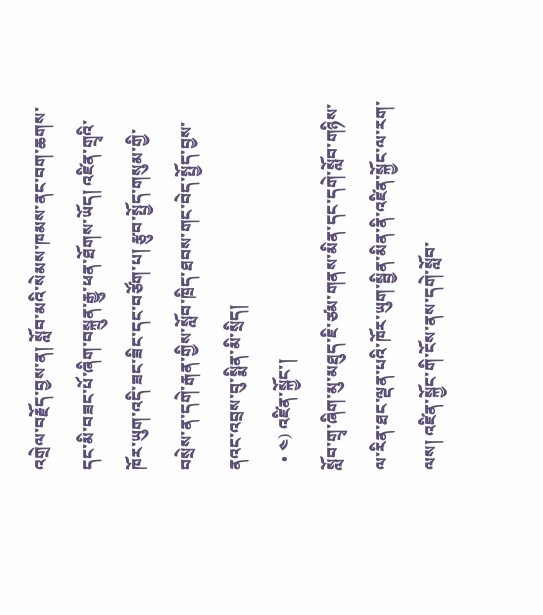འགྲེལ་བརྗོད་བྱས་ན། སློབ་མའི་སེམས་ཁམས་ནང་བག་ཆགས་དང་མི་བཟང་པོ་ཞིག་བསྐྲུན་རྒྱུ་ཕན་ཐོགས་ཡོད། འཛིན་གྲྭའི་ཁོར་ཡུག་འདི་ཟང་ཟིང་དང་བཙོག་པ། རྩུབ་སྤྱོད་གསུམ་གྱི་བསྲེས་ན་དགེ་རྒན་གྱིས་སློབ་ཁྲིད་ཐབས་གང་བེད་སྤྱོད་བྱས་ནའང་འབྲས་བུ་སྨིན་མི་སྲིད།
  • ༤) འཛིན་སྐྱོང་།
སློབ་གྲྭ་ཞིག་མུ་མཐུད་ཇི་ཙམ་གནས་མིན་དང་དགེ་སློབ་གཉིས་ལ་རིན་ཐང་ལྡན་པའི་ཁོར་ཡུག་སྦྱིན་མིན་ནི་འཛིན་སྐྱོང་ལ་རག་ལས། འཛིན་སྐྱོང་གི་ངོས་ནས་དགེ་སློབ་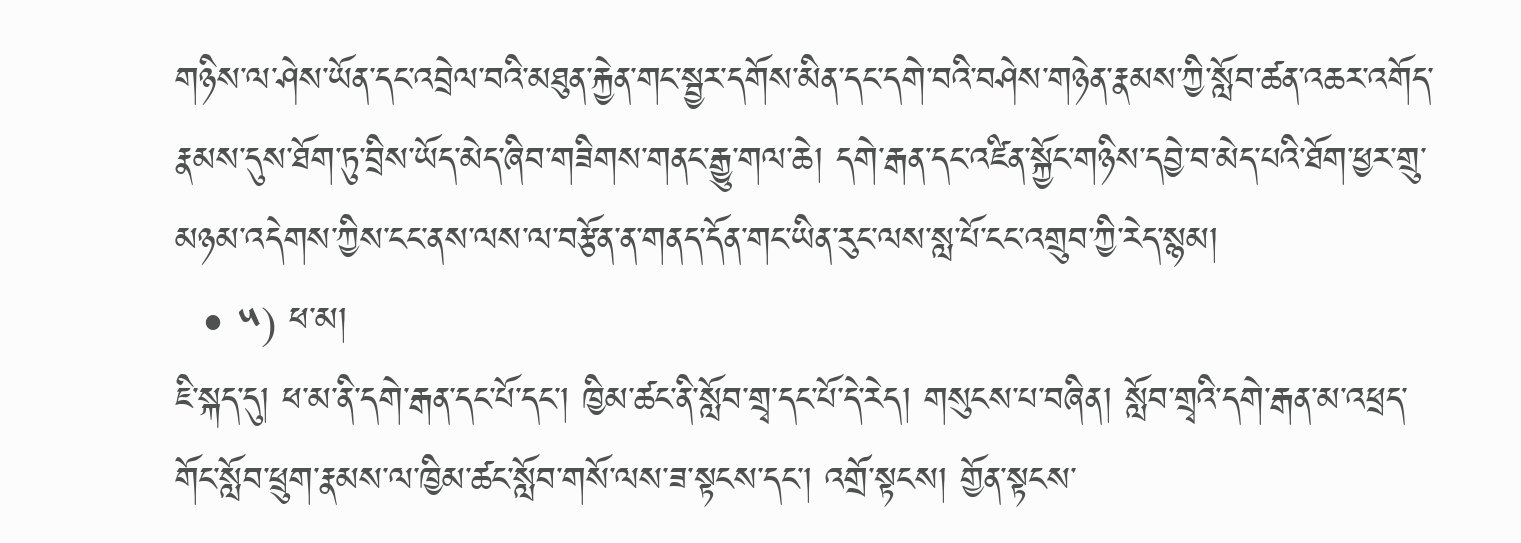གཉིས་ལ་ཤེས་ཡོན་དང་འབྲེལ་བའི་མཐུན་རྐྱེན་གང་སྦྱར་དགོས་མིན་དང་དགེ་བའི་བཤེས་གཉེན་རྣམས་ཀྱི་སློབ་ཚན་འཆར་འགོད་རྣམས་དུས་ཐོག་ཏུ་བྲིས་ཡོད་མེད་ཞིབ་གཟིགས་གནང་རྒྱུ་གལ་ཆེ། དགེ་རྒན་དང་འཛིན་སྐྱོང་གཉིས་དབྱེ་བ་མེད་པའི་ཐོག་ཕྱར་གྲུ་མཉམ་འདེགས་ཀྱིས་ངང་ནས་ལས་ལ་བརྩོན་ན་གནད་དོན་གང་ཡིན་རུང་ལས་སླ་པོ་ངང་འགྲུབ་ཀྱི་རེད་སྙམ།
  • ༥) ཕ་མ།
ཇི་སྐད་དུ། ཕ་མ་ནི་དགེ་རྒན་དང་པོ་དང་། ཁྱིམ་ཚང་ནི་སློབ་གྲྭ་དང་པོ་དེ་རེད། གསུངས་པ་བཞིན། སློབ་གྲྭའི་དགེ་རྒན་མ་འཕྲད་གོང་སློབ་ཕྲུག་རྣམས་ལ་ཁྱིམ་ཚང་སློབ་གསོ་ལས་ཟ་སྟངས་དང་། འགྲོ་སྟངས། གྱོན་སྟངས་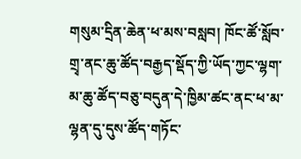གསུམ་དྲིན་ཆེན་ཕ་མས་བསླབ། ཁོང་ཚོ་སློབ་གྲྭ་ནང་ཆུ་ཚོད་བརྒྱད་སྡོད་ཀྱི་ཡོད་ཀྱང་ལྷག་མ་ཆུ་ཚོད་བཅུ་བདུན་དེ་ཁྱིམ་ཚང་ནང་ཕ་མ་ལྷན་དུ་དུས་ཚོད་གཏོང་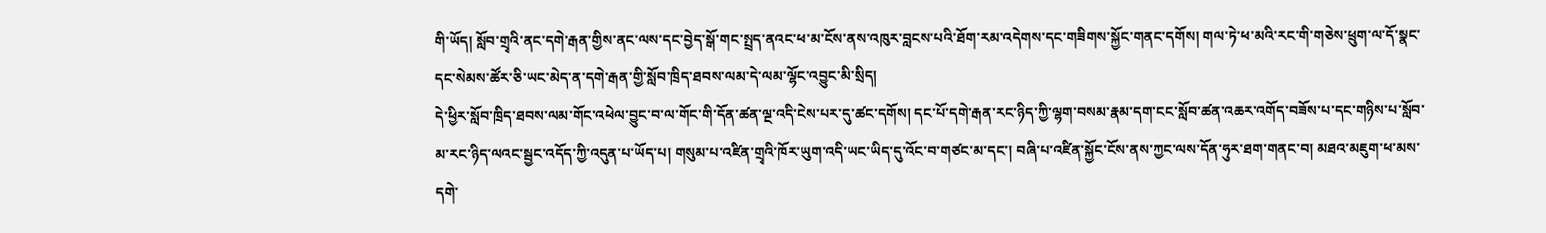གི་ཡོད། སློབ་གྲྭའི་ནང་དགེ་རྒན་གྱིས་ནང་ལས་དང་བྱེད་སྒོ་གང་སྤྲད་ནའང་ཕ་མ་ངོས་ནས་འཁུར་བླངས་པའི་ཐོག་རམ་འདེགས་དང་གཟིགས་སྐྱོང་གནང་དགོས། གལ་ཏེ་ཕ་མའི་རང་གི་གཅེས་ཕྲུག་ལ་དོ་སྣང་དང་སེམས་ཚོར་ཅི་ཡང་མེད་ན་དགེ་རྒན་གྱི་སློབ་ཁྲིད་ཐབས་ལམ་དེ་ལམ་ལྷོང་འབྱུང་མི་སྲིད།
དེ་ཕྱིར་སློབ་ཁྲིད་ཐབས་ལམ་གོང་འཕེལ་བྱུང་བ་ལ་གོང་གི་དོན་ཚན་ལྔ་འདི་ངེས་པར་དུ་ཚང་དགོས། དང་པོ་དགེ་རྒན་རང་ཉིད་ཀྱི་ལྷག་བསམ་རྣམ་དག་ངང་སློབ་ཚན་འཆར་འགོད་བཟོས་པ་དང་གཉིས་པ་སློབ་མ་རང་ཉིད་ལའང་སྦྱང་འདོད་ཀྱི་འདུན་པ་ཡོད་པ། གསུམ་པ་འཛིན་གྲྭའི་ཁོར་ཡུག་འདི་ཡང་ཡིད་དུ་འོང་བ་གཙང་མ་དང་། བཞི་པ་འཛིན་སྐྱོང་ངོས་ནས་ཀྱང་ལས་དོན་ཧུར་ཐག་གནང་བ། མཐའ་མཇུག་ཕ་མས་དགེ་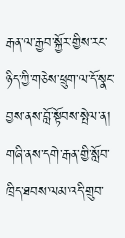རྒན་ལ་རྒྱབ་སྐྱོར་གྱིས་རང་ཉིད་ཀྱི་གཅེས་ཕྲུག་ལ་དོ་སྣང་བྱས་ནས་བློ་སྟོབས་སྤེལ་ན། གཞི་ནས་དགེ་རྒན་གྱི་སློབ་ཁྲིད་ཐབས་ལམ་འདི་གྲུབ་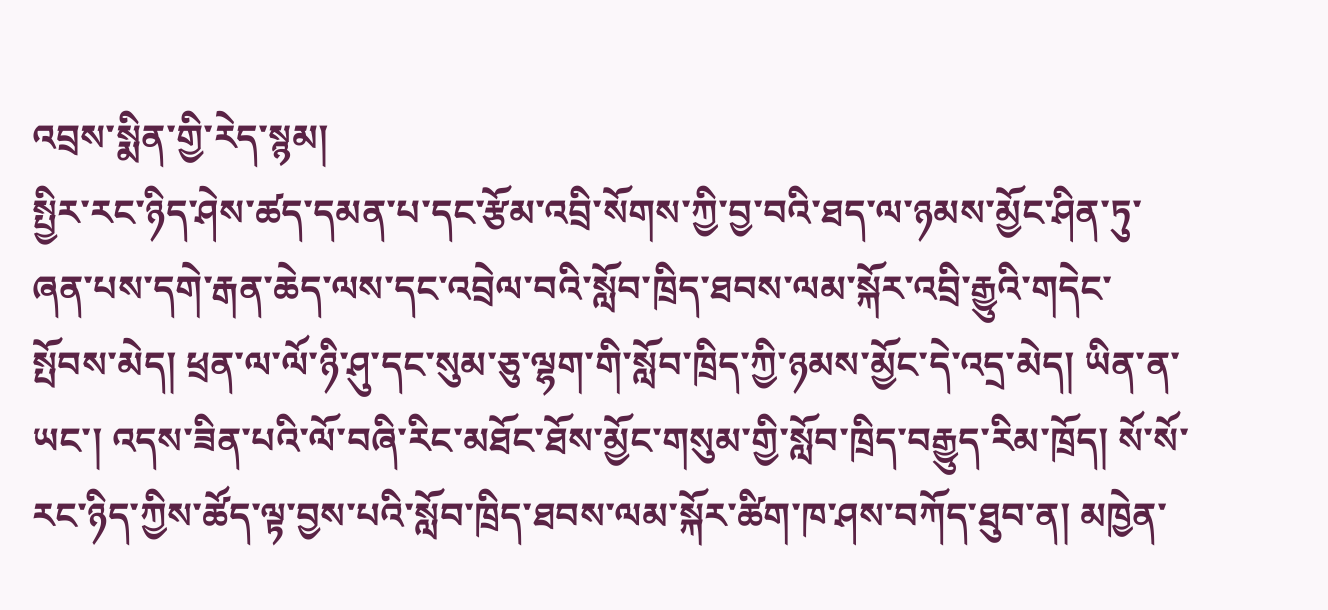འབྲས་སྨིན་གྱི་རེད་སྙམ།
སྤྱིར་རང་ཉིད་ཤེས་ཚད་དམན་པ་དང་རྩོམ་འབྲི་སོགས་ཀྱི་བྱ་བའི་ཐད་ལ་ཉམས་མྱོང་ཤིན་ཏུ་ཞན་པས་དགེ་རྒན་ཆེད་ལས་དང་འབྲེལ་བའི་སློབ་ཁྲིད་ཐབས་ལམ་སྐོར་འབྲི་རྒྱུའི་གདེང་སྤོབས་མེད། ཕྲན་ལ་ལོ་ཉི་ཤུ་དང་སུམ་ཅུ་ལྷག་གི་སློབ་ཁྲིད་ཀྱི་ཉམས་མྱོང་དེ་འདྲ་མེད། ཡིན་ན་ཡང་། འདས་ཟིན་པའི་ལོ་བཞི་རིང་མཐོང་ཐོས་མྱོང་གསུམ་གྱི་སློབ་ཁྲིད་བརྒྱུད་རིམ་ཁྲོད། སོ་སོ་རང་ཉིད་ཀྱིས་ཚོད་ལྟ་བྱས་པའི་སློབ་ཁྲིད་ཐབས་ལམ་སྐོར་ཚིག་ཁ་ཤས་བཀོད་ཐུབ་ན། མཁྱེན་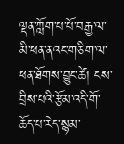ལྡན་ཀློག་པ་པོ་བརྒྱ་ལ་མི་ཕན་ནའང་གཅིག་ལ་ཕན་ཐོགས་བྱུང་ཚེ། ངས་བྲིས་པའི་རྩོམ་འདི་གོ་ཆོད་པ་རེད་སྙམ་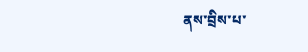ནས་བྲིས་པ་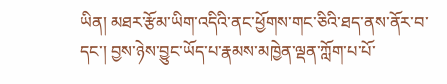ཡིན། མཐར་རྩོམ་ཡིག་འདིའི་ནང་ཕྱོགས་གང་ཅིའི་ཐད་ནས་ནོར་བ་དང་། བྱས་ཉེས་བྱུང་ཡོད་པ་རྣམས་མཁྱེན་ལྡན་ཀློག་པ་པོ་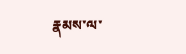རྣམས་ལ་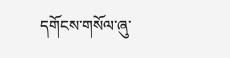དགོངས་གསོལ་ཞུ་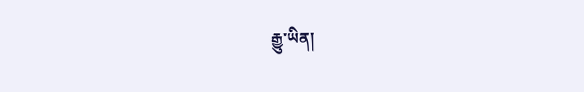རྒྱུ་ཡིན།